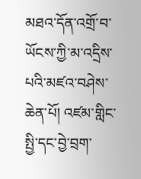མཐའ་དོན་འགྲོ་བ་ཡོངས་ཀྱི་མ་འདྲིས་པའི་མཛའ་བཤེས་ཆེན་པོ། འཛམ་གླིང་སྤྱི་དང་བྱེ་བྲག་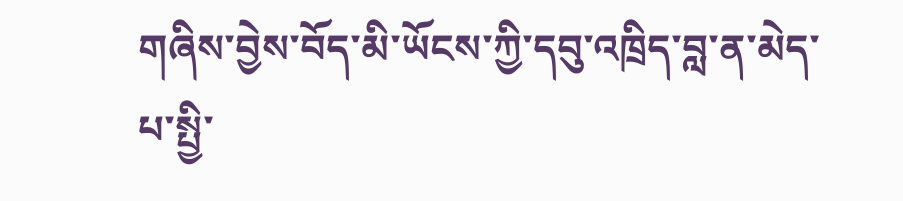གཞིས་བྱེས་བོད་མི་ཡོངས་ཀྱི་དབུ་འཁྲིད་བླ་ན་མེད་པ་སྤྱི་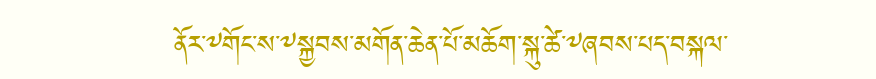ནོར་༸གོང་ས་༸སྐྱབས་མགོན་ཆེན་པོ་མཆོག་སྐུ་ཚེ་༸ཞབས་པད་བསྐལ་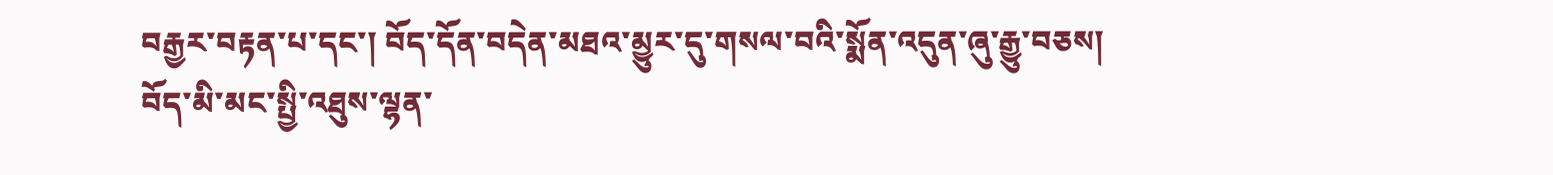བརྒྱར་བརྟན་པ་དང་། བོད་དོན་བདེན་མཐའ་མྱུར་དུ་གསལ་བའི་སྨོན་འདུན་ཞུ་རྒྱུ་བཅས། བོད་མི་མང་སྤྱི་འཐུས་ལྷན་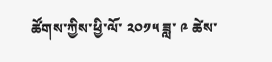ཚོགས་ཀྱིས་ཕྱི་ལོ་ ༢༠༡༥ ཟླ་ ༩ ཚེས་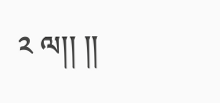༢ ལ།། །།